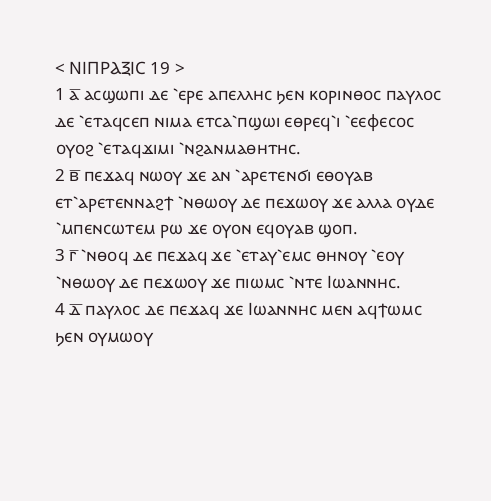< ⲚⲒⲠⲢⲀⲜⲒⲤ 19 >
1 ⲁ̅ ⲁⲥϣⲱⲡⲓ ⲇⲉ ⳿ⲉⲣⲉ ⲁⲡⲉⲗⲗⲏⲥ ϧⲉⲛ ⲕⲟⲣⲓⲛⲑⲟⲥ ⲡⲁⲩⲗⲟⲥ ⲇⲉ ⳿ⲉⲧⲁϥⲥⲉⲡ ⲛⲓⲙⲁ ⲉⲧⲥⲁ⳿ⲡϣⲱⲓ ⲉⲑⲣⲉϥ⳿ⲓ ⳿ⲉⲉⲫⲉⲥⲟⲥ ⲟⲩⲟϩ ⳿ⲉⲧⲁϥϫⲓⲙⲓ ⳿ⲛϩⲁⲛⲙⲁⲑⲏⲧⲏⲥ.
2 ⲃ̅ ⲡⲉϫⲁϥ ⲛⲱⲟⲩ ϫⲉ ⲁⲛ ⳿ⲁⲣⲉⲧⲉⲛϭⲓ ⲉⲑⲟⲩⲁⲃ ⲉⲧ⳿ⲁⲣⲉⲧⲉⲛⲛⲁϩϯ ⳿ⲛⲑⲱⲟⲩ ⲇⲉ ⲡⲉϫⲱⲟⲩ ϫⲉ ⲁⲗⲗⲁ ⲟⲩⲇⲉ ⳿ⲙⲡⲉⲛⲥⲱⲧⲉⲙ ⲣⲱ ϫⲉ ⲟⲩⲟⲛ ⲉϥⲟⲩⲁⲃ ϣⲟⲡ.
3 ⲅ̅ ⳿ⲛⲑⲟϥ ⲇⲉ ⲡⲉϫⲁϥ ϫⲉ ⳿ⲉⲧⲁⲩ⳿ⲉⲙⲥ ⲑⲏⲛⲟⲩ ⳿ⲉⲟⲩ ⳿ⲛⲑⲱⲟⲩ ⲇⲉ ⲡⲉϫⲱⲟⲩ ϫⲉ ⲡⲓⲱⲙⲥ ⳿ⲛⲧⲉ Ⲓⲱⲁⲛⲛⲏⲥ.
4 ⲇ̅ ⲡⲁⲩⲗⲟⲥ ⲇⲉ ⲡⲉϫⲁϥ ϫⲉ Ⲓⲱⲁⲛⲛⲏⲥ ⲙⲉⲛ ⲁϥϯⲱⲙⲥ ϧⲉⲛ ⲟⲩⲙⲱⲟⲩ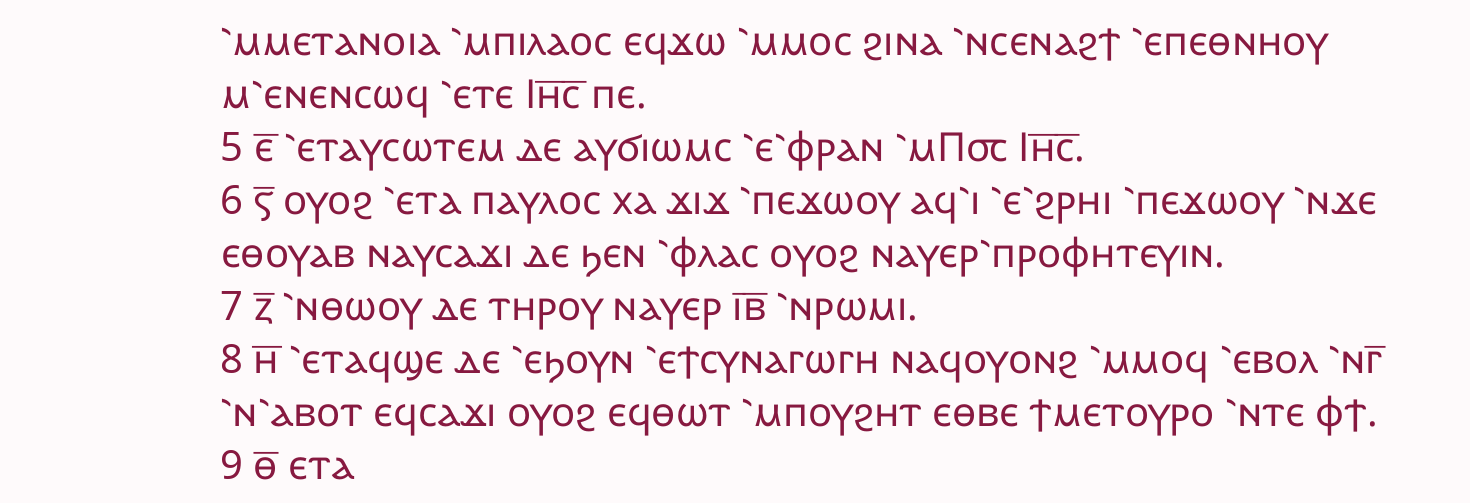⳿ⲙⲙⲉⲧⲁⲛⲟⲓⲁ ⳿ⲙⲡⲓⲗⲁⲟⲥ ⲉϥϫⲱ ⳿ⲙⲙⲟⲥ ϩⲓⲛⲁ ⳿ⲛⲥⲉⲛⲁϩϯ ⳿ⲉⲡⲉⲑⲛⲏⲟⲩ ⲙ⳿ⲉⲛⲉⲛⲥⲱϥ ⳿ⲉⲧⲉ Ⲓⲏ̅ⲥ̅ ⲡⲉ.
5 ⲉ̅ ⳿ⲉⲧⲁⲩⲥⲱⲧⲉⲙ ⲇⲉ ⲁⲩϭⲓⲱⲙⲥ ⳿ⲉ⳿ⲫⲣⲁⲛ ⳿ⲙⲠ⳪ Ⲓⲏ̅ⲥ̅.
6 ⲋ̅ ⲟⲩⲟϩ ⳿ⲉⲧⲁ ⲡⲁⲩⲗⲟⲥ ⲭⲁ ϫⲓϫ ⳿ⲡⲉϫⲱⲟⲩ ⲁϥ⳿ⲓ ⳿ⲉ⳿ϩⲣⲏⲓ ⳿ⲡⲉϫⲱⲟⲩ ⳿ⲛϫⲉ ⲉⲑⲟⲩⲁⲃ ⲛⲁⲩⲥⲁϫⲓ ⲇⲉ ϧⲉⲛ ⳿ⲫⲗⲁⲥ ⲟⲩⲟϩ ⲛⲁⲩⲉⲣ⳿ⲡⲣⲟⲫⲏⲧⲉⲩⲓⲛ.
7 ⲍ̅ ⳿ⲛⲑⲱⲟⲩ ⲇⲉ ⲧⲏⲣⲟⲩ ⲛⲁⲩⲉⲣ ⲓ̅ⲃ̅ ⳿ⲛⲣⲱⲙⲓ.
8 ⲏ̅ ⳿ⲉⲧⲁϥϣⲉ ⲇⲉ ⳿ⲉϧⲟⲩⲛ ⳿ⲉϯⲥⲩⲛⲁⲅⲱⲅⲏ ⲛⲁϥⲟⲩⲟⲛϩ ⳿ⲙⲙⲟϥ ⳿ⲉⲃⲟⲗ ⳿ⲛⲅ̅ ⳿ⲛ⳿ⲁⲃⲟⲧ ⲉϥⲥⲁϫⲓ ⲟⲩⲟϩ ⲉϥⲑⲱⲧ ⳿ⲙⲡⲟⲩϩⲏⲧ ⲉⲑⲃⲉ ϯⲙⲉⲧⲟⲩⲣⲟ ⳿ⲛⲧⲉ ⲫϯ.
9 ⲑ̅ ⲉⲧⲁ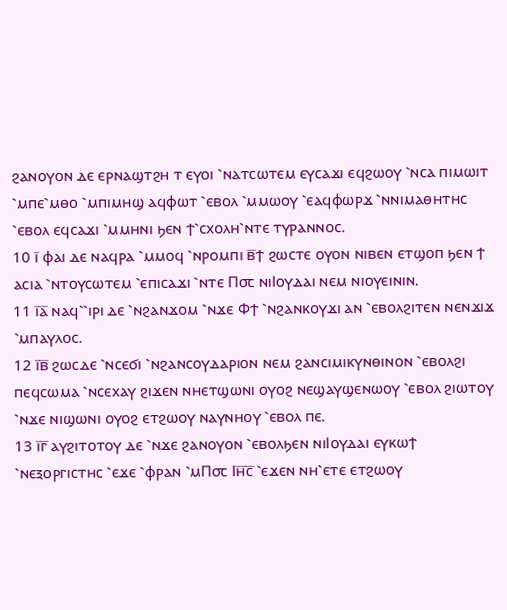ϩⲁⲛⲟⲩⲟⲛ ⲇⲉ ⲉⲣⲛⲁϣⲧϩⲏ ⲧ ⲉⲩⲟⲓ ⳿ⲛⲁⲧⲥⲱⲧⲉⲙ ⲉⲩⲥⲁϫⲓ ⲉϥϩⲱⲟⲩ ⳿ⲛⲥⲁ ⲡⲓⲙⲱⲓⲧ ⳿ⲙⲡⲉ⳿ⲙⲑⲟ ⳿ⲙⲡⲓⲙⲏϣ ⲁϥⲫⲱⲧ ⳿ⲉⲃⲟⲗ ⳿ⲙⲙⲱⲟⲩ ⳿ⲉⲁϥⲫⲱⲣϫ ⳿ⲛⲛⲓⲙⲁⲑⲏⲧⲏⲥ ⳿ⲉⲃⲟⲗ ⲉϥⲥⲁϫⲓ ⳿ⲙⲙⲏⲛⲓ ϧⲉⲛ ϯ⳿ⲥⲭⲟⲗⲏ⳿ⲛⲧⲉ ⲧⲩⲣⲁⲛⲛⲟⲥ.
10 ⲓ̅ ⲫⲁⲓ ⲇⲉ ⲛⲁϥⲣⲁ ⳿ⲙⲙⲟϥ ⳿ⲛⲣⲟⲙⲡⲓ ⲃ̅ϯ ϩⲱⲥⲧⲉ ⲟⲩⲟⲛ ⲛⲓⲃⲉⲛ ⲉⲧϣⲟⲡ ϧⲉⲛ ϯ ⲁⲥⲓⲁ ⳿ⲛⲧⲟⲩⲥⲱⲧⲉⲙ ⳿ⲉⲡⲓⲥⲁϫⲓ ⳿ⲛⲧⲉ Ⲡ⳪ ⲛⲓⲒⲟⲩⲇⲁⲓ ⲛⲉⲙ ⲛⲓⲟⲩⲉⲓⲛⲓⲛ.
11 ⲓ̅ⲁ̅ ⲛⲁϥ⳿⳿ⲓⲣⲓ ⲇⲉ ⳿ⲛϩⲁⲛϫⲟⲙ ⳿ⲛϫⲉ Ⲫϯ ⳿ⲛϩⲁⲛⲕⲟⲩϫⲓ ⲁⲛ ⳿ⲉⲃⲟⲗϩⲓⲧⲉⲛ ⲛⲉⲛϫⲓϫ ⳿ⲙⲡⲁⲩⲗⲟⲥ.
12 ⲓ̅ⲃ̅ ϩⲱⲥⲇⲉ ⳿ⲛⲥⲉϭⲓ ⳿ⲛϩⲁⲛⲥⲟⲩⲇⲁⲣⲓⲟⲛ ⲛⲉⲙ ϩⲁⲛⲥⲓⲙⲓⲕⲩⲛⲑⲓⲛⲟⲛ ⳿ⲉⲃⲟⲗϩⲓ ⲡⲉϥⲥⲱⲙⲁ ⳿ⲛⲥⲉⲭⲁⲩ ϩⲓϫⲉⲛ ⲛⲏⲉⲧϣⲱⲛⲓ ⲟⲩⲟϩ ⲛⲉϣⲁⲩϣⲉⲛⲱⲟⲩ ⳿ⲉⲃⲟⲗ ϩⲓⲱⲧⲟⲩ ⳿ⲛϫⲉ ⲛⲓϣⲱⲛⲓ ⲟⲩⲟϩ ⲉⲧϩⲱⲟⲩ ⲛⲁⲩⲛⲏⲟⲩ ⳿ⲉⲃⲟⲗ ⲡⲉ.
13 ⲓ̅ⲅ̅ ⲁⲩϩⲓⲧⲟⲧⲟⲩ ⲇⲉ ⳿ⲛϫⲉ ϩⲁⲛⲟⲩⲟⲛ ⳿ⲉⲃⲟⲗϧⲉⲛ ⲛⲓⲒⲟⲩⲇⲁⲓ ⲉⲩⲕⲱϯ ⳿ⲛⲉⲝⲟⲣⲅⲓⲥⲧⲏⲥ ⳿ⲉϫⲉ ⳿ⲫⲣⲁⲛ ⳿ⲙⲠ⳪ Ⲓⲏ̅ⲥ̅ ⳿ⲉϫⲉⲛ ⲛⲏ⳿ⲉⲧⲉ ⲉⲧϩⲱⲟⲩ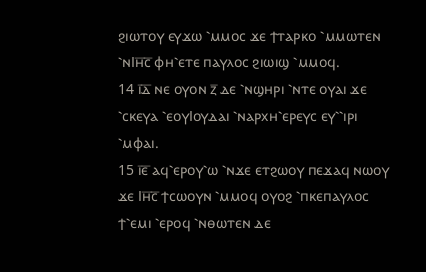ϩⲓⲱⲧⲟⲩ ⲉⲩϫⲱ ⳿ⲙⲙⲟⲥ ϫⲉ ϯⲧⲁⲣⲕⲟ ⳿ⲙⲙⲱⲧⲉⲛ ⳿ⲛⲒⲏ̅ⲥ̅ ⲫⲏ⳿ⲉⲧⲉ ⲡⲁⲩⲗⲟⲥ ϩⲓⲱⲓϣ ⳿ⲙⲙⲟϥ.
14 ⲓ̅ⲇ̅ ⲛⲉ ⲟⲩⲟⲛ ⲍ̅ ⲇⲉ ⳿ⲛϣⲏⲣⲓ ⳿ⲛⲧⲉ ⲟⲩⲁⲓ ϫⲉ ⳿ⲥⲕⲉⲩⲁ ⳿ⲉⲟⲩⲒⲟⲩⲇⲁⲓ ⳿ⲛⲁⲣⲭⲏ⳿ⲉⲣⲉⲩⲥ ⲉⲩ⳿⳿ⲓⲣⲓ ⳿ⲙⲫⲁⲓ.
15 ⲓ̅ⲉ̅ ⲁϥ⳿ⲉⲣⲟⲩ⳿ⲱ ⳿ⲛϫⲉ ⲉⲧϩⲱⲟⲩ ⲡⲉϫⲁϥ ⲛⲱⲟⲩ ϫⲉ Ⲓⲏ̅ⲥ̅ ϯⲥⲱⲟⲩⲛ ⳿ⲙⲙⲟϥ ⲟⲩⲟϩ ⳿ⲡⲕⲉⲡⲁⲩⲗⲟⲥ ϯ⳿ⲉⲙⲓ ⳿ⲉⲣⲟϥ ⳿ⲛⲑⲱⲧⲉⲛ ⲇⲉ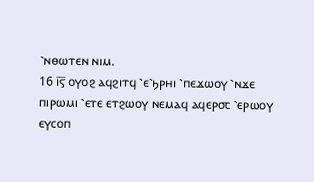⳿ⲛⲑⲱⲧⲉⲛ ⲛⲓⲙ.
16 ⲓ̅ⲋ̅ ⲟⲩⲟϩ ⲁϥϩⲓⲧϥ ⳿ⲉ⳿ϧⲣⲏⲓ ⳿ⲡⲉϫⲱⲟⲩ ⳿ⲛϫⲉ ⲡⲓⲣⲱⲙⲓ ⳿ⲉⲧⲉ ⲉⲧϩⲱⲟⲩ ⲛⲉⲙⲁϥ ⲁϥⲉⲣ⳪ ⳿ⲉⲣⲱⲟⲩ ⲉⲩⲥⲟⲡ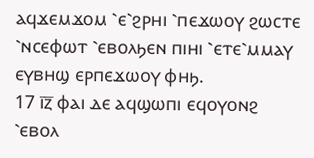ⲁϥϫⲉⲙϫⲟⲙ ⳿ⲉ⳿ϩⲣⲏⲓ ⳿ⲡⲉϫⲱⲟⲩ ϩⲱⲥⲧⲉ ⳿ⲛⲥⲉⲫⲱⲧ ⳿ⲉⲃⲟⲗϧⲉⲛ ⲡⲓⲏⲓ ⳿ⲉⲧⲉ⳿ⲙⲙⲁⲩ ⲉⲩⲃⲏϣ ⲉⲣⲡⲉϫⲱⲟⲩ ⲫⲏϧ.
17 ⲓ̅ⲍ̅ ⲫⲁⲓ ⲇⲉ ⲁϥϣⲱⲡⲓ ⲉϥⲟⲩⲟⲛϩ ⳿ⲉⲃⲟⲗ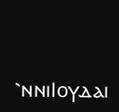⳿ⲛⲛⲓⲒⲟⲩⲇⲁⲓ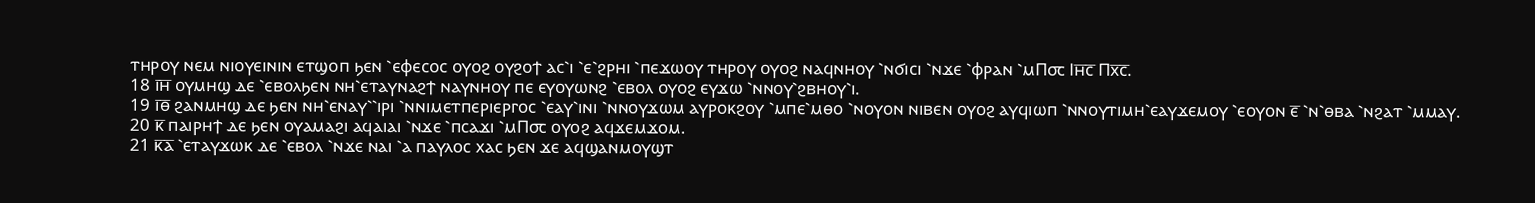ⲧⲏⲣⲟⲩ ⲛⲉⲙ ⲛⲓⲟⲩⲉⲓⲛⲓⲛ ⲉⲧϣⲟⲡ ϧⲉⲛ ⳿ⲉⲫⲉⲥⲟⲥ ⲟⲩⲟϩ ⲟⲩϩⲟϯ ⲁⲥ⳿ⲓ ⳿ⲉ⳿ϩⲣⲏⲓ ⳿ⲡⲉϫⲱⲟⲩ ⲧⲏⲣⲟⲩ ⲟⲩⲟϩ ⲛⲁϥⲛⲏⲟⲩ ⳿ⲛϭⲓⲥⲓ ⳿ⲛϫⲉ ⳿ⲫⲣⲁⲛ ⳿ⲙⲠ⳪ Ⲓⲏ̅ⲥ̅ Ⲡⲭ̅ⲥ̅.
18 ⲓ̅ⲏ̅ ⲟⲩⲙⲏϣ ⲇⲉ ⳿ⲉⲃⲟⲗϧⲉⲛ ⲛⲏ⳿ⲉⲧⲁⲩⲛⲁϩϯ ⲛⲁⲩⲛⲏⲟⲩ ⲡⲉ ⲉⲩⲟⲩⲱⲛϩ ⳿ⲉⲃⲟⲗ ⲟⲩⲟϩ ⲉⲩϫⲱ ⳿ⲛⲛⲟⲩ⳿ϩⲃⲏⲟⲩ⳿ⲓ.
19 ⲓ̅ⲑ̅ ϩⲁⲛⲙⲏϣ ⲇⲉ ϧⲉⲛ ⲛⲏ⳿ⲉⲛⲁⲩ⳿⳿ⲓⲣⲓ ⳿ⲛⲛⲓⲙⲉⲧⲡⲉⲣⲓⲉⲣⲅⲟⲥ ⳿ⲉⲁⲩ⳿ⲓⲛⲓ ⳿ⲛⲛⲟⲩϫⲱⲙ ⲁⲩⲣⲟⲕϩⲟⲩ ⳿ⲙⲡⲉ⳿ⲙⲑⲟ ⳿ⲛⲟⲩⲟⲛ ⲛⲓⲃⲉⲛ ⲟⲩⲟϩ ⲁⲩϥⲓⲱⲡ ⳿ⲛⲛⲟⲩⲧⲓⲙⲏ⳿ⲉⲁⲩϫⲉⲙⲟⲩ ⳿ⲉⲟⲩⲟⲛ ⲉ̅ ⳿ⲛ⳿ⲑⲃⲁ ⳿ⲛϩⲁⲧ ⳿ⲙⲙⲁⲩ.
20 ⲕ̅ ⲡⲁⲓⲣⲏϯ ⲇⲉ ϧⲉⲛ ⲟⲩⲁⲙⲁϩⲓ ⲁϥⲁⲓⲁⲓ ⳿ⲛϫⲉ ⳿ⲡⲥⲁϫⲓ ⳿ⲙⲠ⳪ ⲟⲩⲟϩ ⲁϥϫⲉⲙϫⲟⲙ.
21 ⲕ̅ⲁ̅ ⳿ⲉⲧⲁⲩϫⲱⲕ ⲇⲉ ⳿ⲉⲃⲟⲗ ⳿ⲛϫⲉ ⲛⲁⲓ ⳿ⲁ ⲡⲁⲩⲗⲟⲥ ⲭⲁⲥ ϧⲉⲛ ϫⲉ ⲁϥϣⲁⲛⲙⲟⲩϣⲧ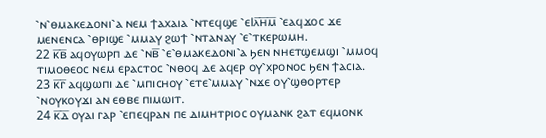⳿ⲛ⳿ⲑⲙⲁⲕⲉⲇⲟⲛⲓ⳿ⲁ ⲛⲉⲙ ϯⲁⲭⲁⲓⲁ ⳿ⲛⲧⲉϥϣⲉ ⳿ⲉⲒⲗ̅ⲏ̅ⲙ̅ ⳿ⲉⲁϥϫⲟⲥ ϫⲉ ⲙⲉⲛⲉⲛⲥⲁ ⳿ⲑⲣⲓϣⲉ ⳿ⲙⲙⲁⲩ ϩⲱϯ ⳿ⲛⲧⲁⲛⲁⲩ ⳿ⲉ⳿ⲧⲕⲉⲣⲱⲙⲏ.
22 ⲕ̅ⲃ̅ ⲁϥⲟⲩⲱⲣⲡ ⲇⲉ ⳿ⲛⲃ̅ ⳿ⲉ⳿ⲑⲙⲁⲕⲉⲇⲟⲛⲓ⳿ⲁ ϧⲉⲛ ⲛⲏⲉⲧϣⲉⲙϣⲓ ⳿ⲙⲙⲟϥ ⲧⲓⲙⲟⲑⲉⲟⲥ ⲛⲉⲙ ⲉⲣⲁⲥⲧⲟⲥ ⳿ⲛⲑⲟϥ ⲇⲉ ⲁϥⲉⲣ ⲟⲩ⳿ⲭⲣⲟⲛⲟⲥ ϧⲉⲛ ϯⲁⲥⲓⲁ.
23 ⲕ̅ⲅ̅ ⲁϥϣⲱⲡⲓ ⲇⲉ ⳿ⲙⲡⲓⲥⲏⲟⲩ ⳿ⲉⲧⲉ⳿ⲙⲙⲁⲩ ⳿ⲛϫⲉ ⲟⲩ⳿ϣⲑⲟⲣⲧⲉⲣ ⳿ⲛⲟⲩⲕⲟⲩϫⲓ ⲁⲛ ⲉⲑⲃⲉ ⲡⲓⲙⲱⲓⲧ.
24 ⲕ̅ⲇ̅ ⲟⲩⲁⲓ ⲅⲁⲣ ⳿ⲉⲡⲉϥⲣⲁⲛ ⲡⲉ ⲇⲓⲙⲏⲧⲣⲓⲟⲥ ⲟⲩⲙⲁⲛⲕ ϩⲁⲧ ⲉϥⲙⲟⲛⲕ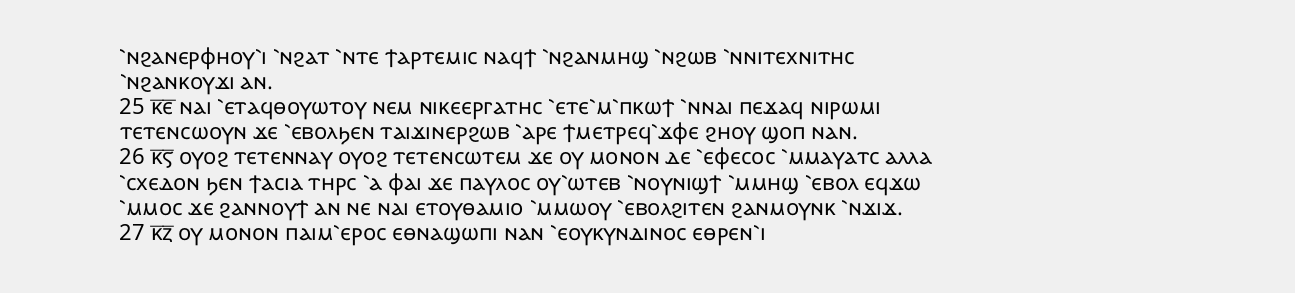⳿ⲛϩⲁⲛⲉⲣⲫⲏⲟⲩ⳿ⲓ ⳿ⲛϩⲁⲧ ⳿ⲛⲧⲉ ϯⲁⲣⲧⲉⲙⲓⲥ ⲛⲁϥϯ ⳿ⲛϩⲁⲛⲙⲏϣ ⳿ⲛϩⲱⲃ ⳿ⲛⲛⲓⲧⲉⲭⲛⲓⲧⲏⲥ ⳿ⲛϩⲁⲛⲕⲟⲩϫⲓ ⲁⲛ.
25 ⲕ̅ⲉ̅ ⲛⲁⲓ ⳿ⲉⲧⲁϥⲑⲟⲩⲱⲧⲟⲩ ⲛⲉⲙ ⲛⲓⲕⲉⲉⲣⲅⲁⲧⲏⲥ ⳿ⲉⲧⲉ⳿ⲙ⳿ⲡⲕⲱϯ ⳿ⲛⲛⲁⲓ ⲡⲉϫⲁϥ ⲛⲓⲣⲱⲙⲓ ⲧⲉⲧⲉⲛⲥⲱⲟⲩⲛ ϫⲉ ⳿ⲉⲃⲟⲗϧⲉⲛ ⲧⲁⲓϫⲓⲛⲉⲣϩⲱⲃ ⳿ⲁⲣⲉ ϯⲙⲉⲧⲣⲉϥ⳿ϫⲫⲉ ϩⲏⲟⲩ ϣⲟⲡ ⲛⲁⲛ.
26 ⲕ̅ⲋ̅ ⲟⲩⲟϩ ⲧⲉⲧⲉⲛⲛⲁⲩ ⲟⲩⲟϩ ⲧⲉⲧⲉⲛⲥⲱⲧⲉⲙ ϫⲉ ⲟⲩ ⲙⲟⲛⲟⲛ ⲇⲉ ⳿ⲉⲫⲉⲥⲟⲥ ⳿ⲙⲙⲁⲩⲁⲧⲥ ⲁⲗⲗⲁ ⳿ⲥⲭⲉⲇⲟⲛ ϧⲉⲛ ϯⲁⲥⲓⲁ ⲧⲏⲣⲥ ⳿ⲁ ⲫⲁⲓ ϫⲉ ⲡⲁⲩⲗⲟⲥ ⲟⲩ⳿ⲱⲧⲉⲃ ⳿ⲛⲟⲩⲛⲓϣϯ ⳿ⲙⲙⲏϣ ⳿ⲉⲃⲟⲗ ⲉϥϫⲱ ⳿ⲙⲙⲟⲥ ϫⲉ ϩⲁⲛⲛⲟⲩϯ ⲁⲛ ⲛⲉ ⲛⲁⲓ ⲉⲧⲟⲩⲑⲁⲙⲓⲟ ⳿ⲙⲙⲱⲟⲩ ⳿ⲉⲃⲟⲗϩⲓⲧⲉⲛ ϩⲁⲛⲙⲟⲩⲛⲕ ⳿ⲛϫⲓϫ.
27 ⲕ̅ⲍ̅ ⲟⲩ ⲙⲟⲛⲟⲛ ⲡⲁⲓⲙ⳿ⲉⲣⲟⲥ ⲉⲑⲛⲁϣⲱⲡⲓ ⲛⲁⲛ ⳿ⲉⲟⲩⲕⲩⲛⲇⲓⲛⲟⲥ ⲉⲑⲣⲉⲛ⳿ⲓ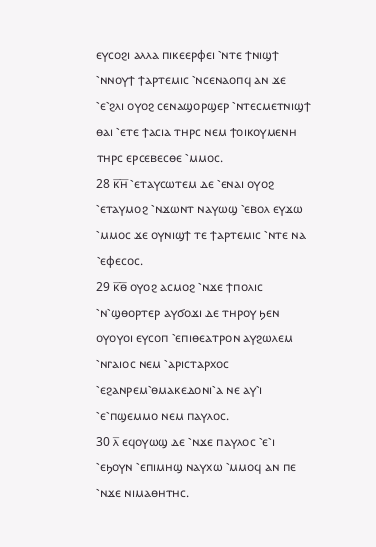ⲉⲩⲥⲟϩⲓ ⲁⲗⲗⲁ ⲡⲓⲕⲉⲉⲣⲫⲉⲓ ⳿ⲛⲧⲉ ϯⲛⲓϣϯ ⳿ⲛⲛⲟⲩϯ ϯⲁⲣⲧⲉⲙⲓⲥ ⳿ⲛⲥⲉⲛⲁⲟⲡϥ ⲁⲛ ϫⲉ ⳿ⲉ⳿ϩⲗⲓ ⲟⲩⲟϩ ⲥⲉⲛⲁϣⲟⲣϣⲉⲣ ⳿ⲛⲧⲉⲥⲙⲉⲧⲛⲓϣϯ ⲑⲁⲓ ⳿ⲉⲧⲉ ϯⲁⲥⲓⲁ ⲧⲏⲣⲥ ⲛⲉⲙ ϯⲟⲓⲕⲟⲩⲙⲉⲛⲏ ⲧⲏⲣⲥ ⲉⲣⲥⲉⲃⲉⲥⲑⲉ ⳿ⲙⲙⲟⲥ.
28 ⲕ̅ⲏ̅ ⳿ⲉⲧⲁⲩⲥⲱⲧⲉⲙ ⲇⲉ ⳿ⲉⲛⲁⲓ ⲟⲩⲟϩ ⳿ⲉⲧⲁⲩⲙⲟϩ ⳿ⲛϫⲱⲛⲧ ⲛⲁⲩⲱϣ ⳿ⲉⲃⲟⲗ ⲉⲩϫⲱ ⳿ⲙⲙⲟⲥ ϫⲉ ⲟⲩⲛⲓϣϯ ⲧⲉ ϯⲁⲣⲧⲉⲙⲓⲥ ⳿ⲛⲧⲉ ⲛⲁ ⳿ⲉⲫⲉⲥⲟⲥ.
29 ⲕ̅ⲑ̅ ⲟⲩⲟϩ ⲁⲥⲙⲟϩ ⳿ⲛϫⲉ ϯⲡⲟⲗⲓⲥ ⳿ⲛ⳿ϣⲑⲟⲣⲧⲉⲣ ⲁⲩϭⲟϫⲓ ⲇⲉ ⲧⲏⲣⲟⲩ ϧⲉⲛ ⲟⲩⲟⲩⲟⲓ ⲉⲩⲥⲟⲡ ⳿ⲉⲡⲓⲑⲉⲁⲧⲣⲟⲛ ⲁⲩϩⲱⲗⲉⲙ ⳿ⲛⲅⲁⲓⲟⲥ ⲛⲉⲙ ⳿ⲁⲣⲓⲥⲧⲁⲣⲭⲟⲥ ⳿ⲉϩⲁⲛⲣⲉⲙ⳿ⲑⲙⲁⲕⲉⲇⲟⲛⲓ⳿ⲁ ⲛⲉ ⲁⲩ⳿ⲓ ⳿ⲉ⳿ⲡϣⲉⲙⲙⲟ ⲛⲉⲙ ⲡⲁⲩⲗⲟⲥ.
30 ⲗ̅ ⲉϥⲟⲩⲱϣ ⲇⲉ ⳿ⲛϫⲉ ⲡⲁⲩⲗⲟⲥ ⳿ⲉ⳿ⲓ ⳿ⲉϧⲟⲩⲛ ⳿ⲉⲡⲓⲙⲏϣ ⲛⲁⲩⲭⲱ ⳿ⲙⲙⲟϥ ⲁⲛ ⲡⲉ ⳿ⲛϫⲉ ⲛⲓⲙⲁⲑⲏⲧⲏⲥ.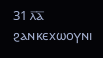31 ⲗ̅ⲁ̅ ϩⲁⲛⲕⲉⲭⲱⲟⲩⲛⲓ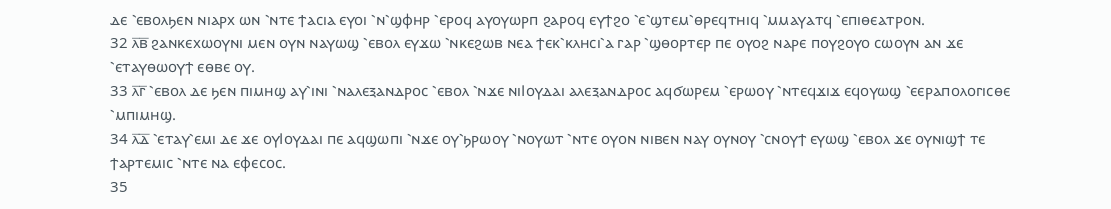ⲇⲉ ⳿ⲉⲃⲟⲗϧⲉⲛ ⲛⲓⲁⲣⲭ ⲱⲛ ⳿ⲛⲧⲉ ϯⲁⲥⲓⲁ ⲉⲩⲟⲓ ⳿ⲛ⳿ϣⲫⲏⲣ ⳿ⲉⲣⲟϥ ⲁⲩⲟⲩⲱⲣⲡ ϩⲁⲣⲟϥ ⲉⲩϯϩⲟ ⳿ⲉ⳿ϣⲧⲉⲙ⳿ⲑⲣⲉϥⲧⲏⲓϥ ⳿ⲙⲙⲁⲩⲁⲧϥ ⳿ⲉⲡⲓⲑⲉⲁⲧⲣⲟⲛ.
32 ⲗ̅ⲃ̅ ϩⲁⲛⲕⲉⲭⲱⲟⲩⲛⲓ ⲙⲉⲛ ⲟⲩⲛ ⲛⲁⲩⲱϣ ⳿ⲉⲃⲟⲗ ⲉⲩϫⲱ ⳿ⲛⲕⲉϩⲱⲃ ⲛⲉⲁ ϯⲉⲕ⳿ⲕⲗⲏⲥⲓ⳿ⲁ ⲅⲁⲣ ⳿ϣⲑⲟⲣⲧⲉⲣ ⲡⲉ ⲟⲩⲟϩ ⲛⲁⲣⲉ ⲡⲟⲩϩⲟⲩⲟ ⲥⲱⲟⲩⲛ ⲁⲛ ϫⲉ ⳿ⲉⲧⲁⲩⲑⲱⲟⲩϯ ⲉⲑⲃⲉ ⲟⲩ.
33 ⲗ̅ⲅ̅ ⳿ⲉⲃⲟⲗ ⲇⲉ ϧⲉⲛ ⲡⲓⲙⲏϣ ⲁⲩ⳿ⲓⲛⲓ ⳿ⲛⲁⲗⲉⲝⲁⲛⲇⲣⲟⲥ ⳿ⲉⲃⲟⲗ ⳿ⲛϫⲉ ⲛⲓⲒⲟⲩⲇⲁⲓ ⲁⲗⲉⲝⲁⲛⲇⲣⲟⲥ ⲁϥϭⲱⲣⲉⲙ ⳿ⲉⲣⲱⲟⲩ ⳿ⲛⲧⲉϥϫⲓϫ ⲉϥⲟⲩⲱϣ ⳿ⲉⲉⲣⲁⲡⲟⲗⲟⲅⲓⲥⲑⲉ ⳿ⲙⲡⲓⲙⲏϣ.
34 ⲗ̅ⲇ̅ ⳿ⲉⲧⲁⲩ⳿ⲉⲙⲓ ⲇⲉ ϫⲉ ⲟⲩⲒⲟⲩⲇⲁⲓ ⲡⲉ ⲁϥϣⲱⲡⲓ ⳿ⲛϫⲉ ⲟⲩ⳿ϧⲣⲱⲟⲩ ⳿ⲛⲟⲩⲱⲧ ⳿ⲛⲧⲉ ⲟⲩⲟⲛ ⲛⲓⲃⲉⲛ ⲛⲁⲩ ⲟⲩⲛⲟⲩ ⳿ⲥⲛⲟⲩϯ ⲉⲩⲱϣ ⳿ⲉⲃⲟⲗ ϫⲉ ⲟⲩⲛⲓϣϯ ⲧⲉ ϯⲁⲣⲧⲉⲙⲓⲥ ⳿ⲛⲧⲉ ⲛⲁ ⲉⲫⲉⲥⲟⲥ.
35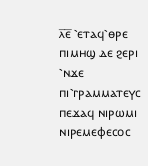ⲗ̅ⲉ̅ ⳿ⲉⲧⲁϥ⳿ⲑⲣⲉ ⲡⲓⲙⲏϣ ⲇⲉ ϩⲉⲣⲓ ⳿ⲛϫⲉ ⲡⲓ⳿ⲅⲣⲁⲙⲙⲁⲧⲉⲩⲥ ⲡⲉϫⲁϥ ⲛⲓⲣⲱⲙⲓ ⲛⲓⲣⲉⲙⲉⲫⲉⲥⲟⲥ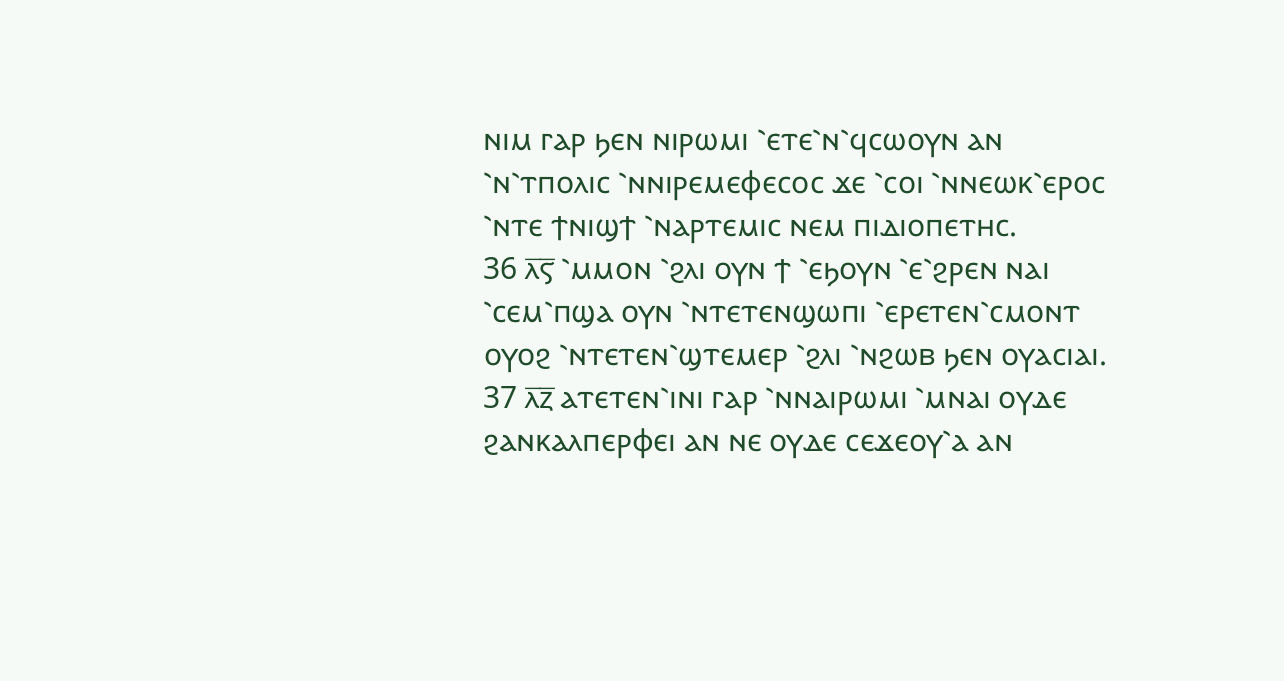ⲛⲓⲙ ⲅⲁⲣ ϧⲉⲛ ⲛⲓⲣⲱⲙⲓ ⳿ⲉⲧⲉ⳿ⲛ⳿ϥⲥⲱⲟⲩⲛ ⲁⲛ ⳿ⲛ⳿ⲧⲡⲟⲗⲓⲥ ⳿ⲛⲛⲓⲣⲉⲙⲉⲫⲉⲥⲟⲥ ϫⲉ ⳿ⲥⲟⲓ ⳿ⲛⲛⲉⲱⲕ⳿ⲉⲣⲟⲥ ⳿ⲛⲧⲉ ϯⲛⲓϣϯ ⳿ⲛⲁⲣⲧⲉⲙⲓⲥ ⲛⲉⲙ ⲡⲓⲇⲓⲟⲡⲉⲧⲏⲥ.
36 ⲗ̅ⲋ̅ ⳿ⲙⲙⲟⲛ ⳿ϩⲗⲓ ⲟⲩⲛ ϯ ⳿ⲉϧⲟⲩⲛ ⳿ⲉ⳿ϩⲣⲉⲛ ⲛⲁⲓ ⳿ⲥⲉⲙ⳿ⲡϣⲁ ⲟⲩⲛ ⳿ⲛⲧⲉⲧⲉⲛϣⲱⲡⲓ ⳿ⲉⲣⲉⲧⲉⲛ⳿ⲥⲙⲟⲛⲧ ⲟⲩⲟϩ ⳿ⲛⲧⲉⲧⲉⲛ⳿ϣⲧⲉⲙⲉⲣ ⳿ϩⲗⲓ ⳿ⲛϩⲱⲃ ϧⲉⲛ ⲟⲩⲁⲥⲓⲁⲓ.
37 ⲗ̅ⲍ̅ ⲁⲧⲉⲧⲉⲛ⳿ⲓⲛⲓ ⲅⲁⲣ ⳿ⲛⲛⲁⲓⲣⲱⲙⲓ ⳿ⲙⲛⲁⲓ ⲟⲩⲇⲉ ϩⲁⲛⲕⲁⲗⲡⲉⲣⲫⲉⲓ ⲁⲛ ⲛⲉ ⲟⲩⲇⲉ ⲥⲉϫⲉⲟⲩ⳿ⲁ ⲁⲛ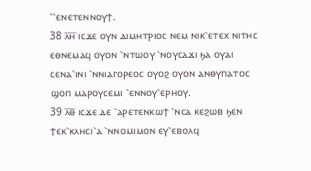⳿⳿ⲉⲛⲉⲧⲉⲛⲛⲟⲩϯ.
38 ⲗ̅ⲏ̅ ⲓⲥϫⲉ ⲟⲩⲛ ⲇⲓⲙⲏⲧⲣⲓⲟⲥ ⲛⲉⲙ ⲛⲓⲕ⳿ⲉⲧⲉⲭ ⲛⲓⲧⲏⲥ ⲉⲑⲛⲉⲙⲁϥ ⲟⲩⲟⲛ ⳿ⲛⲧⲱⲟⲩ ⳿ⲛⲟⲩⲥⲁϫⲓ ϧⲁ ⲟⲩⲁⲓ ⲥⲉⲛⲁ⳿ⲓⲛⲓ ⳿ⲛⲛⲓⲁⲅⲟⲣⲉⲟⲥ ⲟⲩⲟϩ ⲟⲩⲟⲛ ⲁⲛⲑⲩⲡⲁⲧⲟⲥ ϣⲟⲡ ⲙⲁⲣⲟⲩⲥⲉⲙⲓ ⳿ⲉⲛⲛⲟⲩ⳿ⲉⲣⲏⲟⲩ.
39 ⲗ̅ⲑ̅ ⲓⲥϫⲉ ⲇⲉ ⳿ⲁⲣⲉⲧⲉⲛⲕⲱϯ ⳿ⲛⲥⲁ ⲕⲉϩⲱⲃ ϧⲉⲛ ϯⲉⲕ⳿ⲕⲗⲏⲥⲓ⳿ⲁ ⳿ⲛⲛⲟⲙⲓⲙⲟⲛ ⲉⲩ⳿ⲉⲃⲟⲗϥ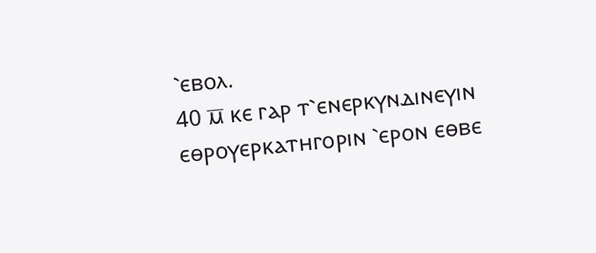⳿ⲉⲃⲟⲗ.
40 ⲙ̅ ⲕⲉ ⲅⲁⲣ ⲧ⳿ⲉⲛⲉⲣⲕⲩⲛⲇⲓⲛⲉⲩⲓⲛ ⲉⲑⲣⲟⲩⲉⲣⲕⲁⲧⲏⲅⲟⲣⲓⲛ ⳿ⲉⲣⲟⲛ ⲉⲑⲃⲉ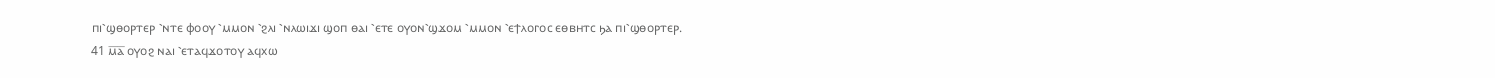ⲡⲓ⳿ϣⲑⲟⲣⲧⲉⲣ ⳿ⲛⲧⲉ ⲫⲟⲟⲩ ⳿ⲙⲙⲟⲛ ⳿ϩⲗⲓ ⳿ⲛⲗⲱⲓϫⲓ ϣⲟⲡ ⲑⲁⲓ ⳿ⲉⲧⲉ ⲟⲩⲟⲛ⳿ϣϫⲟⲙ ⳿ⲙⲙⲟⲛ ⳿ⲉϯⲗⲟⲅⲟⲥ ⲉⲑⲃⲏⲧⲥ ϧⲁ ⲡⲓ⳿ϣⲑⲟⲣⲧⲉⲣ.
41 ⲙ̅ⲁ̅ ⲟⲩⲟϩ ⲛⲁⲓ ⳿ⲉⲧⲁϥϫⲟⲧⲟⲩ ⲁϥⲭⲱ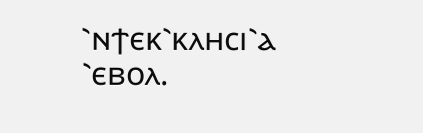⳿ⲛϯⲉⲕ⳿ⲕⲗⲏⲥⲓ⳿ⲁ ⳿ⲉⲃⲟⲗ.